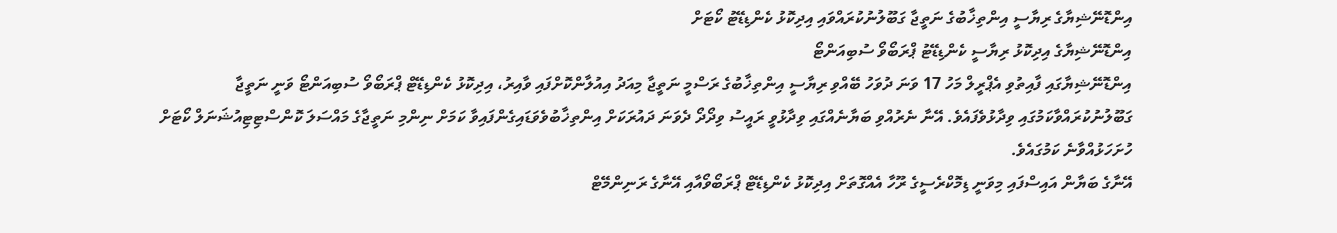އިންޑޮނޭޝިޔާގެ ރިޔާސީ އިންތިޚާބުގެ ނަތީޖާ ގަބޫލުނުކުރައްވައި އިދިކޮޅު ކެންޑިޑޭޓު ކޯޓަށް
އިންޑޮނޭޝިޔާގެ އިދިކޮޅު ރިޔާސީ ކެންޑިޑޭޓު ޕްރަބޯވޯ ސުބިއަންޓޯ
އިންޑޮނޭޝިޔާގައި ފާއިތުވި އެޕްރީލް މަހު 17 ވަނަ ދުވަހު ބޭއްވި ރިޔާސީ އިންތިޚާބުގެ ރަސްމީ ނަތީޖާ މިއަދު އިއުލާންކޮށްފައި ވާއިރު، އިދިކޮޅު ކެންޑިޑޭޓް ޕްރަބޯވޯ ސުބިއަންޓޯ ވަނީ ނަތީޖާ ގަބޫލުނުކުރައްވާކަމުގައި ވިދާޅުވެފައެވެ. އޭނާ ނެރުއްވި ބަޔާނެއްގައި ވިދާޅުވީ ރައީސު ވިދޯދޯ ދެވަނަ ދައުރަކަށް އިންތިޚާބުވެވަޑައިގެންފައިވާ ކަމަށް ނިންމި ނަތީޖާގެ މައްސަލަ ކޮންސްޓިޓިއުޝަނަލް ކޯޓަށް ހުށަހަޅުއްވާނެ ކަމުގައެވެ.
އޭނާގެ ބަޔާން އައިސްފައި މިވަނީ ޑިމޮކްރެސީގެ ރޫހާ އެއްގޮތަށް އިދިކޮޅު ކެންޑިޑޭޓް ޕްރަބޯވޯއާއި އޭނާގެ ރަނިންމޭޓް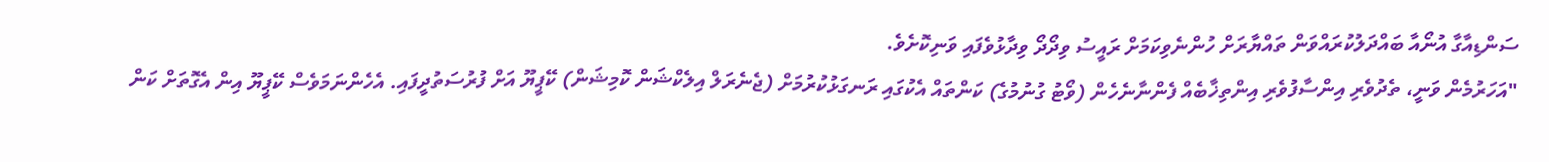ސަންޑިއާގާ އުނޯއާ ބައްދަލުކުރައްވަން ތައްޔާރަށް ހުންނެވިކަމަށް ރައީސު ވިދޯދޯ ވިދާޅުވެފައި ވަނިކޮށެވެ.
"އަހަރުމެން ވަނީ، ތެދުވެރި އިންސާފުވެރި އިންތިޚާބެއް ފެންނާނެހެން (ވޯޓު ގުނުމުގެ) ކަންތައް އެކުގައި ރަނގަޅުކުރުމަށް (ޖެނެރަލް އިލެކްޝަން ކޮމިޝަން) ކޭޕީޔޫ އަށް ފުރުސަތުދީފައި. އެހެންނަމަވެސް ކޭޕީޔޫ އިން އެގޮތަށް ކަން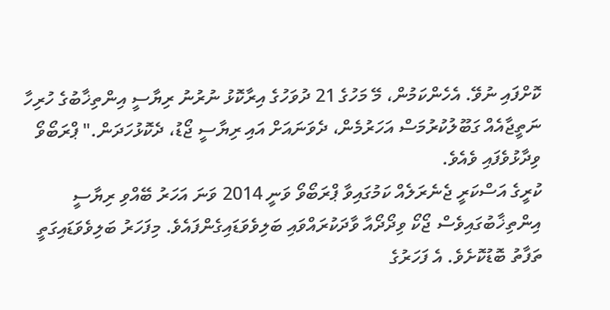ކޮށްފައި ނުވޭ. އެހެންކަމުން، މޭ މަހުގެ 21 ދުވަހުގެ އިރާކޮޅު ނުރުނު ރިޔާސީ އިންތިޚާބުގެ ހުރިހާ ނަތީޖާއެއް ގަބޫލުކުރުމަސް އަހަރުމެން، ދެވަނައަށް އައި ރިޔާސީ ޖޯޑު، ދެކޮޅުހަދަން." ޕްރަބޯވޯ ވިދާޅުވެފައި ވެއެވެ.
ކުރީގެ އަސްކަރީ ޖެނެރަލެއް ކަމުގައިވާ ޕްރަބޯވޯ ވަނީ 2014 ވަނަ އަހަރު ބޭއްވި ރިޔާސީ އިންތިޚާބުގައިވެސް ޖޯކޯ ވިދޯދޯއާ ވާދަކުރައްވައި ބަލިވެވަޑައިގެންފައެވެ. މިފަހަރު ބަލިވެވަޑައިގަތީ ތަފާތު ބޮޑުކޮށެވެ. އެ ފަހަރުގެ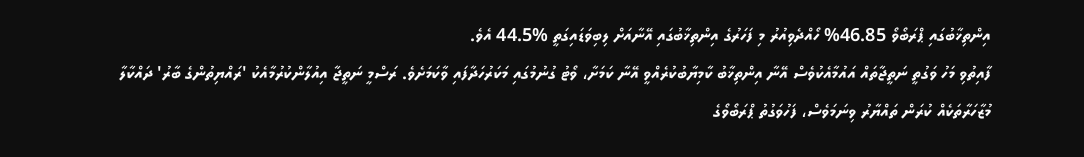އިންތިޚާބުގައި ޕްރަބޯވޯ 46.85% ހޯއްދެވިއުރު މި ފަހަރުގެ އިންތިޚާބުގައި އޭނާއަށް ލިބިވަޑައިގަތީ %44.5 އެވެ.
ފާއިތުވި މަހު ވަގުތީ ނަތީޖާތައް އައުމާއެކުވެސް އޭނާ އިންތިޚާބު ކާމިޔާބުކުރެއްވީ އޭނާ ކަމަށާ، ވޯޓު ގުނުމުގައި މަކަރުހަދާފައި ވާކަމަށެވެ. ރަސްމީ ނަތީޖާ އިއުލާންކުރުމާއެކު 'ރައްޔިތުންގެ ބާރު' ދައްކާލާ މުޒާހަރާތަކެއް ކުރަން ތައްޔާރު ވިނަމަވެސް، ފަހުވަގުތު ޕްރަބޯވޯގެ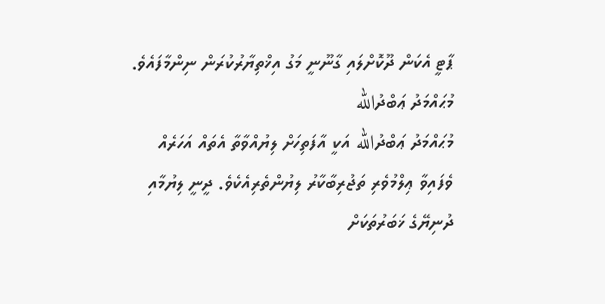ޕާޓީ އެކަން ދޫކޮށްލައި ގާނޫނީ މަގު އިޚްތިޔާރުކުރަން ނިންމާފައެވެ.
މުޙައްމަދު ޢަބްދުالله
މުޙައްމަދު ޢަބްދުالله އަކީ އާފަތިހަށް ލިޔުއްވާތާ އެތައް އަހަރެއް ވެފައިވާ ޢިލްމުވެރި ތަޖުރިބާކާރު ލިޔުންތެރިއެކެވެ. ދީނީ ލިޔުމާއި ދުނިޔޭގެ ޚަބަރުތަކަށް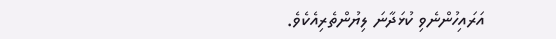އަރައިހުންނެވި ކުޅަދާނަ ލިޔުންތެރިއެކެވެ.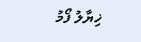ޚިޔާލު ފޯމު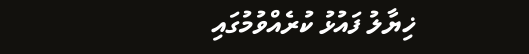ޚިޔާލު ފައުޅު ކުރެއްވުމުގައި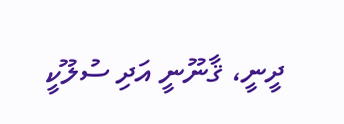ދީނީ، ޤާނޫނީ އަދި ސުލޫކީ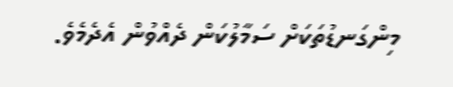މިންގަނޑުތަކަށް ސަމާލުކަން ދެއްވުން އެދެމެވެ.